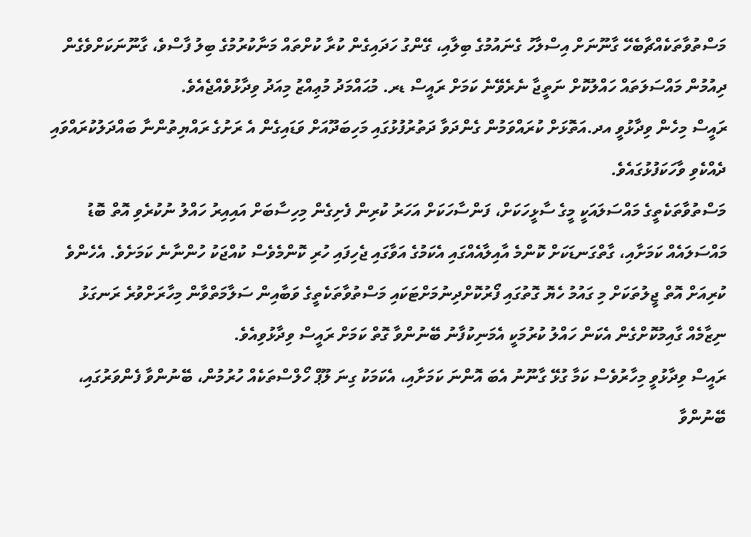މަސްތުވާތަކެއްޗާބެހޭ ގާނޫނަށް އިސްލާހު ގެނައުމުގެ ބިލާއި، ގޭންގު ހަދައިގެން ކުރާ ކުށްތައް މަނާކުރުމުގެ ބިލު ފާސްވެ، ގާނޫނަކަށްވެގެން ދިއުމުން މައްސަލަތައް ހައްލުކޮށް ނަތީޖާ ނެރެވޭނެ ކަމަށް ރައީސް ޑރ. މުޙައްމަދު މުޢިއްޒު މިއަދު ވިދާޅުވެއްޖެއެވެ.
ރައީސް މިހެން ވިދާޅުވީ އދ.އަތޮޅަށް ކުރައްވަމުން ގެންދަވާ ދަތުރުފުޅުގައި މަހިބަދޫއަށް ވަޑައިގެން އެ ރަށުގެ ރައްޔިތުންނާ ބައްދަލުކުރައްވައި ދެއްކެވި ވާހަކަފުޅުގައެވެ.
މަސްތުވާތަކެތީގެ މައްސަލައަކީ މީގެ ސާޅީހަކަށް، ފަންސާހަކަށް އަހަރު ކުރިން ފެށިގެން މިހިސާބަށް އައިއިރު ހައްލު ނުކުރެވި އޮތް ބޮޑު މައްސަލައެއް ކަމަށާއި، ގާތްގަނޑަކަށް ކޮންމެ އާއިލާއެއްގައި އެކަމުގެ އަވާގައި ޖެހިފައި ހުރި ކޮންމެވެސް ކުއްޖަކު ހުންނާނެ ކަމަށެވެ. އެހެންވެ ކުރިއަށް އޮތް ޖީލުތަކަށް މި ގައުމު ހެޔޮ ގޮތުގައި ފޯރުކޮށްދިނުމަށްޓަކައި މަސްތުވާތަކެތީގެ ވަބާއިން ސަލާމަތްވާން މިހާރަށްވުރެ ރަނގަޅު ނިޒާމެއް ގާއިމުކޮށްގެން އެކަން ހައްލު ކުރުމަކީ އެމަނިކުފާނު ބޭނުންވާ ގޮތް ކަމަށް ރައީސް ވިދާޅުވިއެވެ.
ރައީސް ވިދާޅުވީ މިހާރުވެސް ކަމާ ގުޅޭ ގާނޫނު އެބަ އޮންނަ ކަމަށާއި، އެކަމަކު ގިނަ ލޫޕް ހޯލްސްތަކެއް ހުރުމުން، ބޭނުންވާ ފެންވަރުގައި، ބޭނުންވާ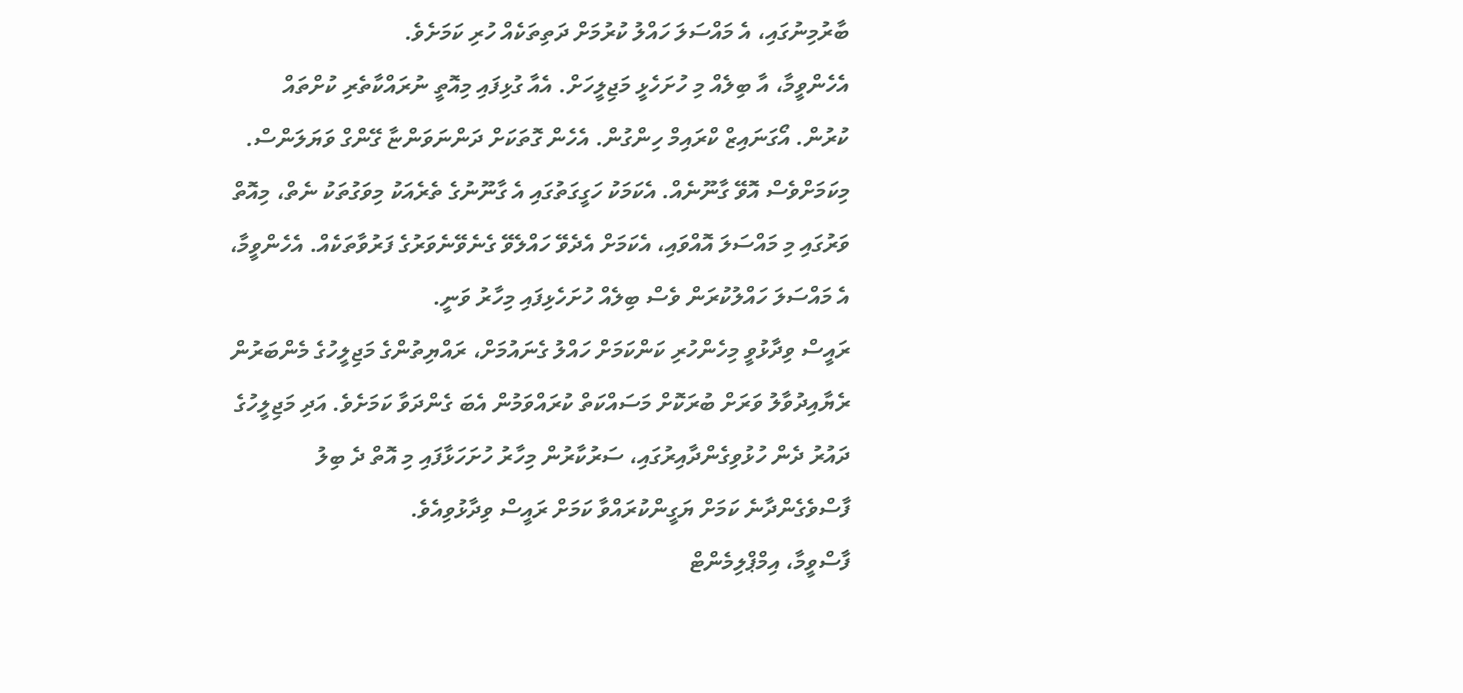ބާރުމިނުގައި، އެ މައްސަލަ ހައްލު ކުރުމަށް ދަތިތަކެއް ހުރި ކަމަށެވެ.
އެހެންވީމާ، އާ ބިލެއް މި ހުށަހެޅީ މަޖިލީހަށް. އެއާ ގުޅިފައި މިއޮތީ ނުރައްކާތެރި ކުށްތައް ކުރުން. އޯގަނައިޒް ކްރައިމް ހިންގުން. އެހެން ގޮތަކަށް ދަންނަވަންޏާ ގޭންގް ވަޔަލަންސް. މިކަމަށްވެސް އޮވޭ ގާނޫނެއް. އެކަމަކު ހަގީގަތުގައި އެ ގާނޫނުގެ ތެރެއަކު މިވަގުތަކު ނެތް، މިއޮތް ވަރުގައި މި މައްސަލަ އޮއްވައި، އެކަމަށް އެދެވޭ ހައްލެވޭ ގެނެވޭނެވަރުގެ ފަރުވާތަކެއް. އެހެންވީމާ، އެ މައްސަލަ ހައްލުކުރަން ވެސް ބިލެއް ހުށަހެޅިފައި މިހާރު ވަނީ.
ރައީސް ވިދާޅުވީ މިހެންހުރި ކަންކަމަށް ހައްލު ގެނައުމަށް، ރައްޔިތުންގެ މަޖިލީހުގެ މެންބަރުން ރެޔާއިދުވާލު ވަރަށް ބުރަކޮށް މަސައްކަތް ކުރައްވަމުން އެބަ ގެންދަވާ ކަމަށެވެ. އަދި މަޖިލީހުގެ ދައުރު ދެން ހުޅުވިގެންދާއިރުގައި، ސަރުކާރުން މިހާރު ހުށަހަޅާފައި މި އޮތް ދެ ބިލު ފާސްވެގެންދާނެ ކަމަށް ޔަގީންކުރައްވާ ކަމަށް ރައީސް ވިދާޅުވިއެވެ.
ފާސްވީމާ، އިމްޕްލިމެންޓް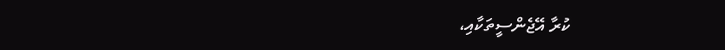ކުރާ އޭޖެންސީތަކާއި،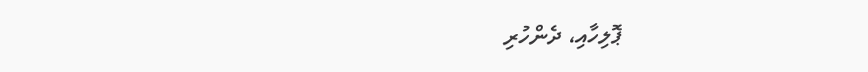ޕޮލިހާއި، ދެންހުރި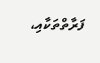ފަރާތްތަކާއި،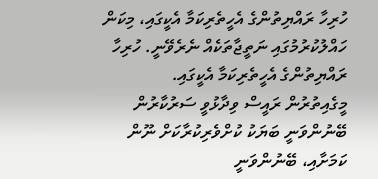ހުރިހާ ރައްޔިތުންގެ އެހީތެރިކަމާ އެކީގައި، މިކަން ހައްލުކުރުމުގައި ނަތީޖާތަކެއް ނެރެވޭނީ. ހުރިހާ ރައްޔިތުންގެ އެހީތެރިކަމާ އެކީގައި.
މީގެއިތުރުން ރައީސް ވިދާޅުވީ ސަރުކާރުން ބޭނުންވަނީ ބަޔަކު ކުށްވެރިކުރާކަށް ނޫން ކަމަށާއި، ބޭނުންވަނީ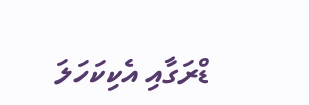ޑްރަގާއި އެކިކަހަލަ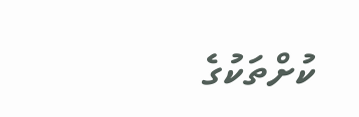ކުށްތަކުގެ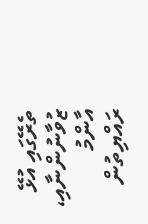ތެރޭގައި އުޅޭ ޒުވާނުންނާއި، އާންމު ރައްޔިތުން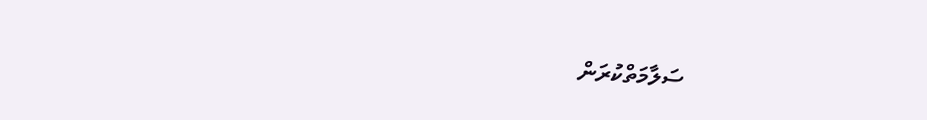ސަލާމަތްކުރަން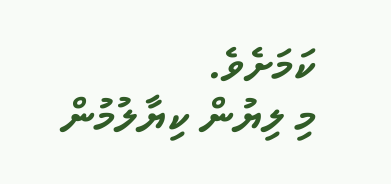ކަމަށެވެ.
މި ލިޔުން ކިޔާލުމުން